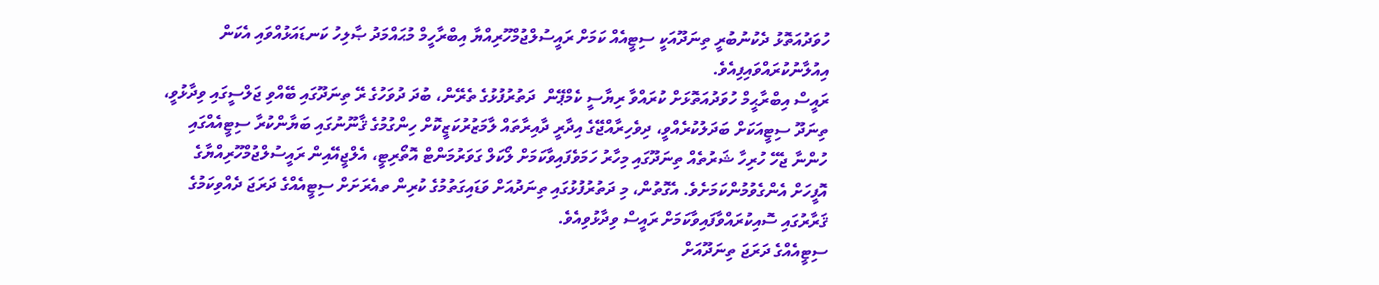ހުވަދުއަތޮޅު ދެކުނުބުރީ ތިނަދޫއަކީ ސިޓީއެއް ކަމަށް ރައީސުލްޖުމްހޫރިއްޔާ އިބްރާހީމް މުޙައްމަދު ޞާލިހު ކަނޑައަޅުއްވައި އެކަން އިއުލާނުކުރައްވައިފިއެވެ.
ރައީސް އިބްރާޙީމް ހުވަދުއަތޮޅަށް ކުރައްވާ ރިޔާސީ ކެމްޕޭން  ދަތުރުފުޅުގެ ތެރޭން، ބުދަ ދުވަހުގެ ރޭ ތިނަދޫގައި ބޭއްވި ޖަލްސީގައި ވިދާޅުވީ، ތިނަދޫ ސިޓީއަކަށް ބަދަލުކުރެއްވީ، ދިވެހިރާއްޖޭގެ އިދާރީ ދާއިރާތައް ލާމަޒުރުކަޒީކޮށް ހިންގުމުގެ ޤާނޫނުގައި ބަޔާންކުރާ ސިޓީއެއްގައި ހުންނާ ޖެހޭ ހުރިހާ ޝަރުތެއް ތިނަދޫގައި މިހާރު ހަމަވެފައިވާކަމަށް ލޯކަލް ގަވަރުމަންޓް އޮތޯރިޓީ، އެލްޖީއޭއިން ރައީސުލްޖުމްހޫރިއްޔާގެ އޮފީހަށް އެންގެވުމުންކަމަށެވެ. އެގޮތުން، މި ދަތުރުފުޅުގައި ތިނަދުއަށް ވަޑައިގަތުމުގެ ކުރިން ތއެރަށަށް ސިޓީއެއްގެ ދަރަޖަ ދެއްވިކަމުގެ ޤަރާރުގައި ސޮއިކުރައްވާފައިވާކަމަށް ރައީސް ވިދާޅުވިއެވެ.
ސިޓީއެއްގެ ދަރަޖަ ތިނަދޫއަށް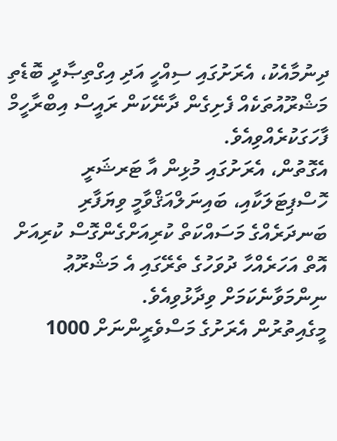ދިނުމާއެކު، އެރަށުގައި ސިއްހީ އަދި އިގްތިޞާދީ ބޮޑެތި މަޝްރޫއުތަކެއް ފެށިގެން ދާނޭކަން ރައީސް އިބްރާހީމް ފާހަގަކުރެއްވިއެވެ.
އެގޮތުން، އެރަށުގައި މުޅިން އާ ޓަރޝަރީ ހޮސްޕިޓަލަކާއި، ބައިނަލްއަޤްވާމީ ވިޔަފާރި ބަނދަރެއްގެ މަސައްކަތް ކުރިއަށްގެންގޮސް ކުރިއަށް އޮތް އަހަރެއްހާ ދުވަހުގެ ތެރޭގައި އެ މަޝްރޫޢު ނިންމަވާނެކަމަށް ވިދާޅުވިއެވެ.
މީގެއިތުރުން އެރަށުގެ މަސްވެރީންނަށް 1000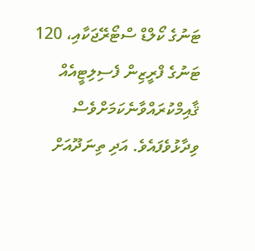ޓަނުގެ ކޯލްޑް ސްޓޯރޭޖަކާއި، 120 ޓަނުގެ ފްރީޒިން ފެސިލިޓީއެއް ޤާއިމްކުރައްވާނެކަމަށްވެސް ވިދާޅުވެފައެވެ. އަދި ތިނަދޫއަށް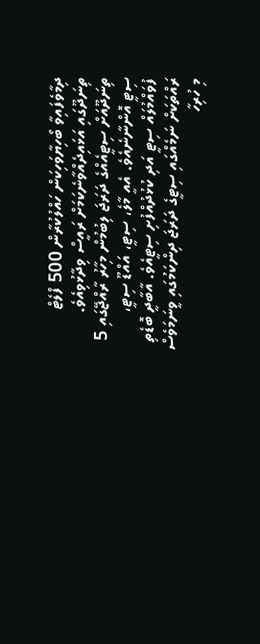ދިމާވެފައިވާ ބޯހިޔާވަހިކަން ހައްލުކުރާން 500 ފްލެޓް ތިނަދޫގައި އަޅައިދެއްވާނެކަމަށް ރައީސް ވިދާޅުވިއެވެ.
ތިނަދޫއަށް ސިޓީއެއްގެ ދަރަޖަ ލިބުމުން މިހާރު ރާއްޖޭގައި 5 ސިޓީ އޮންނާނެއެވެ. އެއީ މާލެ، ސިޓީ، އައްޑޫ ސިޓީ، ފުވައްމުލައް ސިޓީ އަދި ކުޅުދުއްފުށި ސިޓީއެވެ. އާބާދީ ބޮޑެތި ރައްތަކަށް ނަމެއްގައި ސިޓީގެ ދަރަޖަ ދިންކަމުގައި ވީނަމަވެސް މި ހުރިހާ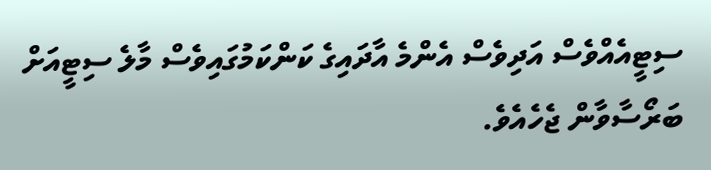ސިޓީއެއްވެސް އަދިވެސް އެންމެ އާދައިގެ ކަންކަމުގައިވެސް މާލެ ސިޓީއަށް ބަރޯސާވާން ޖެހެއެވެ.